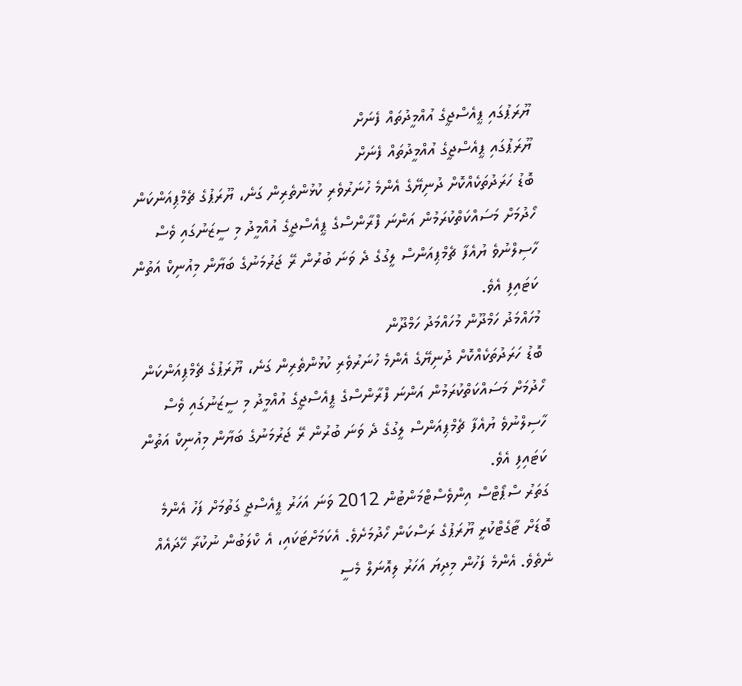ޔޫރަޕުގައި ޕީއެސްޖީގެ އުއްމީދުތައް ފެނަށް
ޔޫރަޕުގައި ޕީއެސްޖީގެ އުއްމީދުތައް ފެނަށް
ބޮޑު ހަރަދުތަކެއްކޮށް ދުނިޔޭގެ އެންމެ ހުނަރުވެރި ކުޅުންތެރިން ގަނެ، ޔޫރަޕުގެ ޗެމްޕިއަންކަން ހޯދުމަށް މަސައްކަތްކުރަމުން އަންނަ ފްރާންސްގެ ޕީއެސްޖީގެ އުއްމީދު މި ސީޒަނުގައި ވެސް ހާސިލްނުވެ ޔުއެފާ ޗެމްޕިއަންސް ލީގުގެ ދެ ވަނަ ބުރުން ރޭ ޖަރުމަނުގެ ބަޔާން މިއުނިކް އަތުން ކަޓައިފި އެވެ.
މުހައްމަދު ހަމްދޫން މުހައްމަދު ހަމްދޫން
ބޮޑު ހަރަދުތަކެއްކޮށް ދުނިޔޭގެ އެންމެ ހުނަރުވެރި ކުޅުންތެރިން ގަނެ، ޔޫރަޕުގެ ޗެމްޕިއަންކަން ހޯދުމަށް މަސައްކަތްކުރަމުން އަންނަ ފްރާންސްގެ ޕީއެސްޖީގެ އުއްމީދު މި ސީޒަނުގައި ވެސް ހާސިލްނުވެ ޔުއެފާ ޗެމްޕިއަންސް ލީގުގެ ދެ ވަނަ ބުރުން ރޭ ޖަރުމަނުގެ ބަޔާން މިއުނިކް އަތުން ކަޓައިފި އެވެ.
ގަތަރު ސްޕޯޓްސް އިންވެސްޓްމަންޓުން 2012 ވަނަ އަހަރު ޕީއެސްޖީ ގަތުމަށް ފަހު އެންމެ ބޮޑަށް ޓާގެޓްކުރީ ޔޫރަޕުގެ ރަސްކަން ހޯދުމަށެވެ. އެކަމަށްޓަކައި، އެ ކްލަބުން ނުކުރާ ހޭދައެއް ނެތެވެ. އެންމެ ފަހުން މިދިޔަ އަހަރު ލިއޮނަލް މެސީ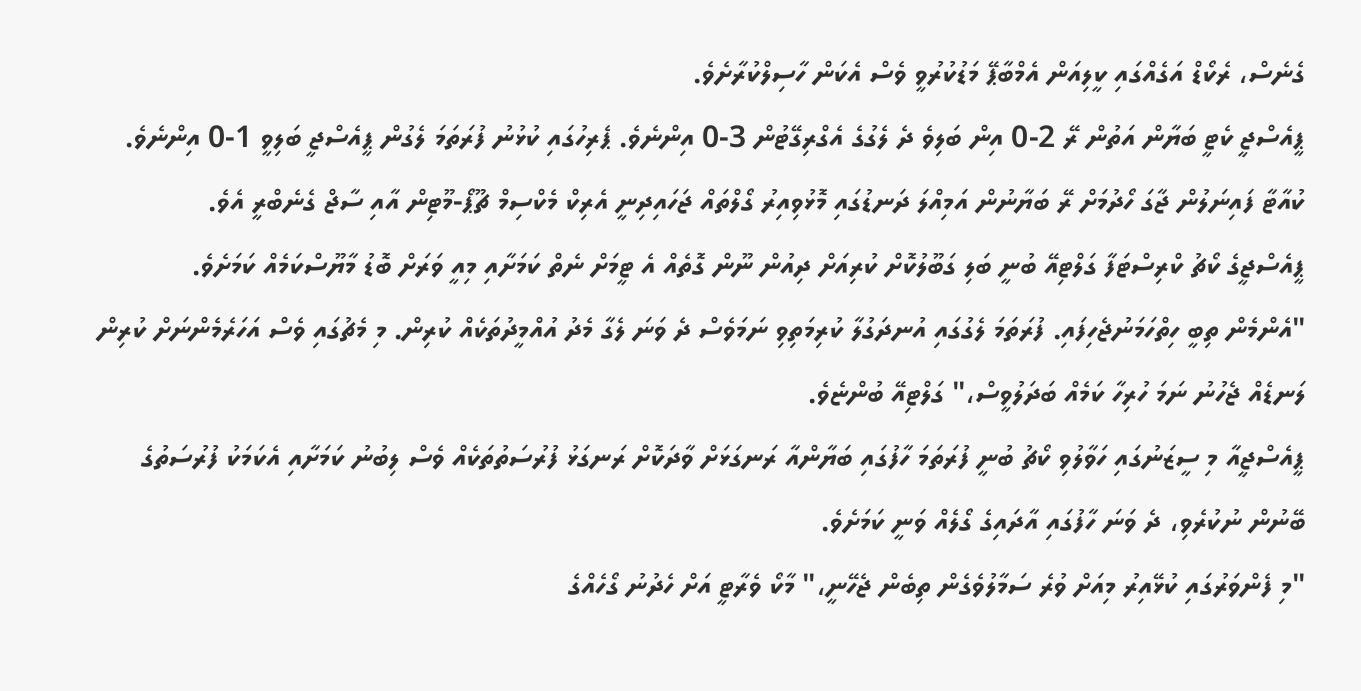ގެނެސް، ރެކޯޑް އަގެއްގައި ކީލިއަން އެމްބާޕޭ މަޑުކުރުވީ ވެސް އެކަން ހާސިލްކުރާށެވެ.
ޕީއެސްޖީ ކެޓީ ބަޔާން އަތުން ރޭ 2-0 އިން ބަލިވެ ދެ ލެގުގެ އެގްރިގޭޓުން 3-0 އިންނެވެ. ޕެރިހުގައި ކުޅުނު ފުރަތަމަ ލެގުން ޕީއެސްޖީ ބަލިވީ 1-0 އިންނެވެ. ކުއާޓާ ފައިނަލުން ޖާގަ ހޯދުމަށް ރޭ ބަޔާނުން އަމިއްލަ ދަނޑުގައި މޮޅުވިއިރު ގޯލްތައް ޖަހައިދިނީ އެރިކް މެކްސިމް ޗޫޕޯ-މޫޓިން އާއި ސާޖް ގެނެބްރީ އެވެ.
ޕީއެސްޖީގެ ކޯޗު ކްރިސްޓަފާ ގަލްޓިއޭ ބުނީ ބަލި ގަބޫލުކޮށް ކުރިއަށް ދިއުން ނޫން ގޮތެއް އެ ޓީމަށް ނެތް ކަމަށާއި މިއީ ވަރަށް ބޮޑު މާޔޫސްކަމެއް ކަމަށެވެ.
"އެންމެން ތިބީ ހިތްހަމަނުޖެހިފައި. ފުރަތަމަ ލެގުގައި އުނދަގުލާ ކުރިމަތިވި ނަމަވެސް ދެ ވަނަ ލެގާ މެދު އުއްމީދުތަކެއް ކުރިން. މި މެޗުގައި ވެސް އަހަރެމެންނަށް ކުރިން ލަނޑެއް ޖެހުނު ނަމަ ހުރިހާ ކަމެއް ބަދަލުވީސް،" ގަލްޓިއޭ ބުންޏެވެ.
ޕީއެސްޖީއާ މި ސީޒަނުގައި ހަވާލުވި ކޯޗު ބުނީ ފުރަތަމަ ހާފުގައި ބަޔާންއާ ރަނގަޅަށް ވާދަކޮށް ރަނގަޅު ފުރުސަތުތަކެއް ވެސް ލިބުނު ކަމަށާއި އެކަމަކު ފުރުސަތުގެ ބޭނުން ނުކުރެވި، ދެ ވަނަ ހާފުގައި އާދައިގެ ގޯލެއް ވަނީ ކަމަށެވެ.
"މި ފެންވަރުގައި ކުޅޭއިރު މިއަށް ވުރެ ސަމާލުވެގެން ތިބެން ޖެހޭނީ،" މާކޯ ވެރާޓީ އަށް ހެދުނު ގޯހެއްގެ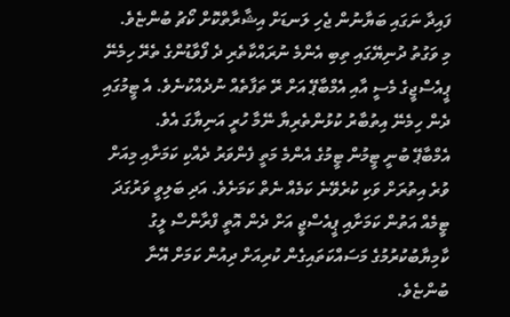ފައިދާ ނަގައި ބަޔާނުން ޖެހި ލަނޑަށް އިޝާރާތްކޮށް ކޯޗު ބުންޏެވެ.
މި ވަގުތު ދުނިޔޭގައި ތިބި އެންމެ ނުރައްކާތެރި ދެ ފޯވާޑުންގެ ތެރޭ ހިމެނޭ ޕީއެސްޖީގެ މެސީ އާއި އެމްބާޕޭ އަށް ރޭ ތަފާތެއް ނުދެއްކުނެވެ. އެ ޓީމުގައި ދެން ހިމެނޭ އިތުބާރު ކުޅުންތެރިޔާ ނޭމާ ހުރީ އަނިޔާގަ އެވެ.
އެމްބާޕޭ ބުނީ ޓީމުން ޓީމުގެ އެންމެ މަތީ ފެންވަރު ދެއްކި ކަމަށާއި މިއަށް ވުރެ އިތުރަށް ވަކި ކުރެވޭނެ ކަމެއް ނެތް ކަމަށެވެ. އަދި ބަލިވީ ވަރުގަދަ ޓީމެއް އަތުން ކަމަށާއި ޕީއެސްޖީ އަށް ދެން އޮތީ ފްރާންސް ލީގު ކާމިޔާބުކުރުމުގެ މަސައްކަތައިގެން ކުރިއަށް ދިއުން ކަމަށް އޭނާ ބުންޏެވެ.